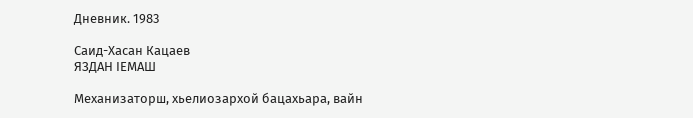Дневник. 1983

Саид-Хасан Кацаев
ЯЗДАН IЕМАШ

Механизаторш, хьелиозархой бацахьара, вайн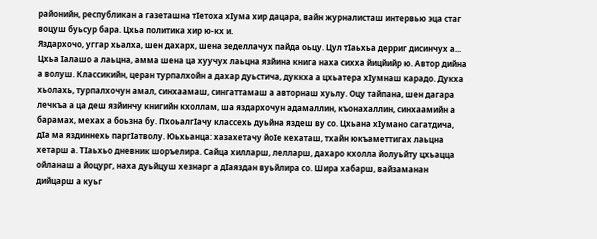районийн, республикан а газеташна тIетоха хIума хир дацара, вайн журналисташ интервью эца стаг воцуш буьсур бара. Цхьа политика хир ю-кх и.
Яздархочо, уггар хьалха, шен дахарх, шена зеделлачух пайда оьцу. Цул тIаьхьа дерриг дисинчух а... Цхьа Iалашо а лаьцна, амма шена ца хуучух лаьцна язйина книга наха сихха йицйийр ю. Автор дийна а волуш. Классикийн, церан турпалхойн а дахар дуьстича, дуккха а цхьатера хIумнаш карадо. Дукха хьолахь, турпалхочун амал, синхаамаш, сингаттамаш а авторнаш хуьлу. Оцу тайпана, шен дагара лечкъа а ца деш язйинчу книгийн кхоллам, ша яздархочун адамаллин, къонахаллин, синхаамийн а барамах, мехах а боьзна бу. ПхоьалгIачу классехь дуьйна яздеш ву со. Цхьана хIумано сагатдича, дIа ма яздиннехь паргIатволу. Юьхьанца: хазахетачу йоIе кехаташ, тхайн юкъаметтигах лаьцна хетарш а. ТIаьхьо дневник шоръелира. Сайца хилларш, лелларш, дахаро кхолла йолуьйту цхьацца ойланаш а йоцург, наха дуьйцуш хезнарг а дIаяздан вуьйлира со. Шира хабарш, вайзаманан дийцарш а куьг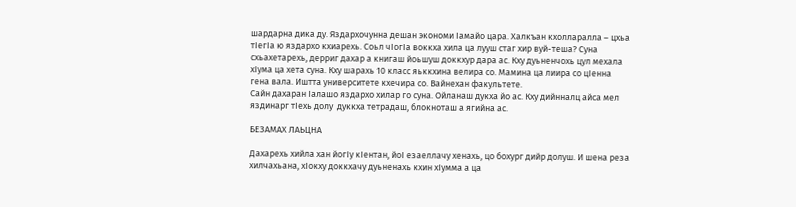шардарна дика ду. Яздархочунна дешан экономи Iамайо цара. Халкъан кхолларалла – цхьа тIегIа ю яздархо кхиарехь. Соьл чIогIа воккха хила ца лууш стаг хир вуй-теша? Суна схьахетарехь, дерриг дахар а книгаш йоьшуш доккхур дара ас. Кху дуьненчохь цул мехала хIума ца хета суна. Кху шарахь 10 класс яьккхина велира со. Мамина ца лиира со цIенна гена вала. Иштта университете кхечира со. Вайнехан факультете.
Сайн дахаран Iалашо яздархо хилар го суна. Ойланаш дукха йо ас. Кху дийнналц айса мел яздинарг тIехь долу  дуккха тетрадаш, блокноташ а ягийна ас.

БЕЗАМАХ ЛАЬЦНА

Дахарехь хийла хан йогIу кIентан, йоI езаеллачу хенахь, цо бохург дийр долуш. И шена реза хилчахьана, хIокху доккхачу дуьненахь кхин хIумма а ца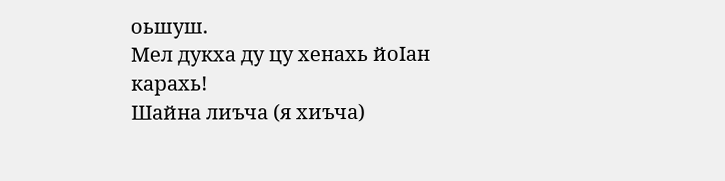оьшуш.
Мел дукха ду цу хенахь йоIан карахь!
Шайна лиъча (я хиъча)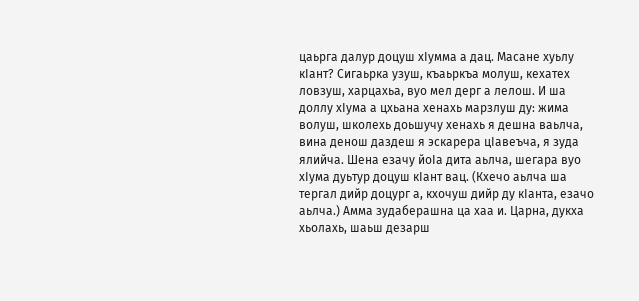цаьрга далур доцуш хIумма а дац. Масане хуьлу кIант? Сигаьрка узуш, къаьркъа молуш, кехатех ловзуш, харцахьа, вуо мел дерг а лелош. И ша доллу хIума а цхьана хенахь марзлуш ду: жима волуш, школехь доьшучу хенахь я дешна ваьлча, вина денош даздеш я эскарера цIавеъча, я зуда ялийча. Шена езачу йоIа дита аьлча, шегара вуо хIума дуьтур доцуш кIант вац. (Кхечо аьлча ша тергал дийр доцург а, кхочуш дийр ду кIанта, езачо аьлча.) Амма зудаберашна ца хаа и. Царна, дукха хьолахь, шаьш дезарш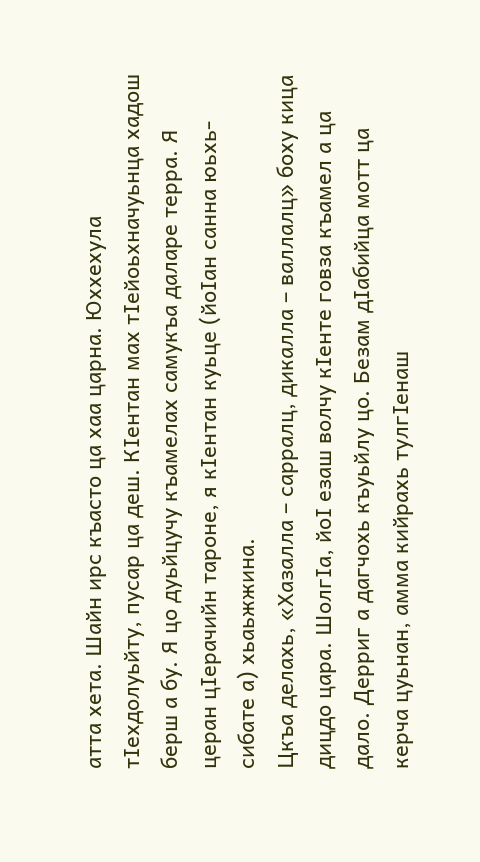атта хета. Шайн ирс къасто ца хаа царна. Юххехула тIехдолуьйту, пусар ца деш. КIентан мах тIейоьхначуьнца хадош берш а бу. Я цо дуьйцучу къамелах самукъа даларе терра. Я церан цIерачийн тароне, я кIентан куьце (йоIан санна юьхь-сибате а) хьаьжжина.
Цкъа делахь, «Хазалла – сарралц, дикалла – валлалц» боху кица дицдо цара. ШолгIа, йоI езаш волчу кIенте говза къамел а ца дало. Дерриг а дагчохь къуьйлу цо. Безам дIабийца мотт ца керча цуьнан, амма кийрахь тулгIенаш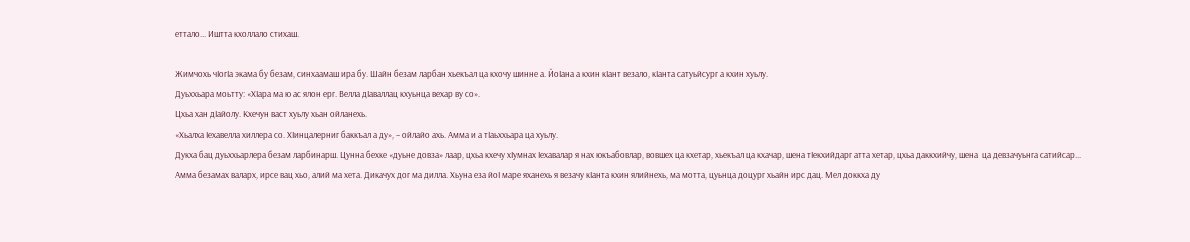еттало... Иштта кхоллало стихаш.

Жимчохь чIогIа экама бу безам, синхаамаш ира бу. Шайн безам ларбан хьекъал ца кхочу шинне а. ЙоIана а кхин кIант везало, кIанта сатуьйсург а кхин хуьлу.
Дуьххьара моьтту: «ХIара ма ю ас ялон ерг. Велла дIаваллац кхуьнца вехар ву со».
Цхьа хан дIайолу. Кхечун васт хуьлу хьан ойланехь.
«Хьалха Iехавелла хиллера со. ХIинцалерниг баккъал а ду», – ойлайо ахь. Амма и а тIаьххьара ца хуьлу.
Дукха бац дуьххьарлера безам ларбинарш. Цунна бехке «дуьне довза» лаар, цхьа кхечу хIумнах Iехавалар я нах юкъабовлар, вовшех ца кхетар, хьекъал ца кхачар, шена тIекхийдарг атта хетар, цхьа даккхийчу, шена  ца девзачуьнга сатийсар...
Амма безамах валарх, ирсе вац хьо, алий ма хета. Дикачух дог ма дилла. Хьуна еза йоI маре яханехь я везачу кIанта кхин ялийнехь, ма мотта, цуьнца доцург хьайн ирс дац. Мел доккха ду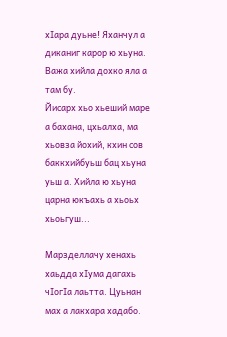хIара дуьне! Яханчул а диканиг карор ю хьуна. Важа хийла дохко яла а там бу.
Йисарх хьо хьеший маре а бахана, цхьалха, ма хьовза йохий, кхин сов баккхийбуьш бац хьуна уьш а. Хийла ю хьуна царна юкъахь а хьоьх хьоьгуш...

Марзделлачу хенахь хаьдда хIума дагахь чIогIа лаьтта. Цуьнан мах а лакхара хадабо.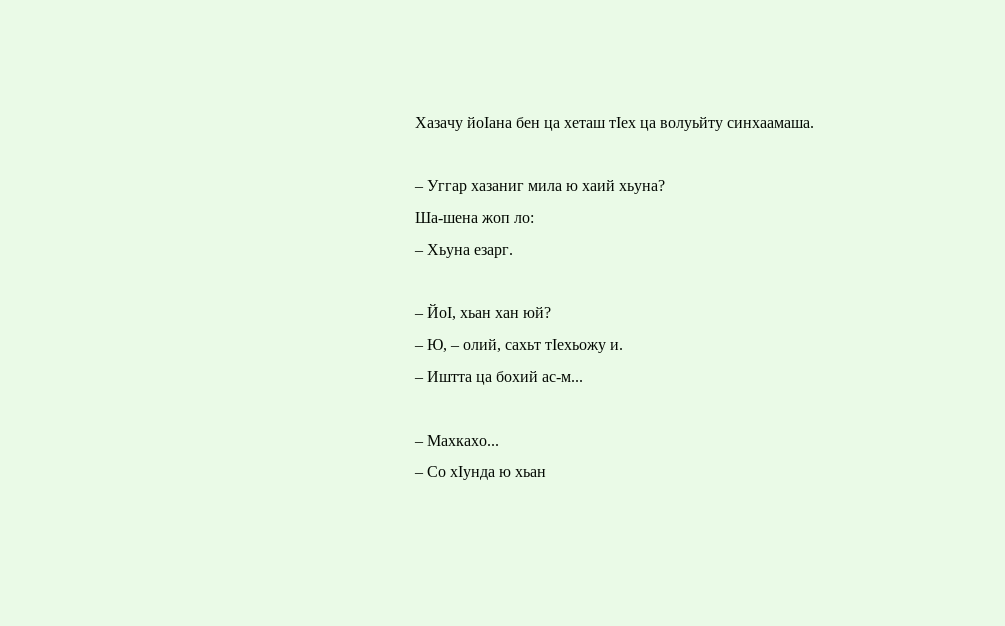Хазачу йоIана бен ца хеташ тIех ца волуьйту синхаамаша.

– Уггар хазаниг мила ю хаий хьуна?
Ша-шена жоп ло:
– Хьуна езарг.

– ЙоI, хьан хан юй?
– Ю, – олий, сахьт тIехьожу и.
– Иштта ца бохий ас-м...

– Махкахо...
– Со хIунда ю хьан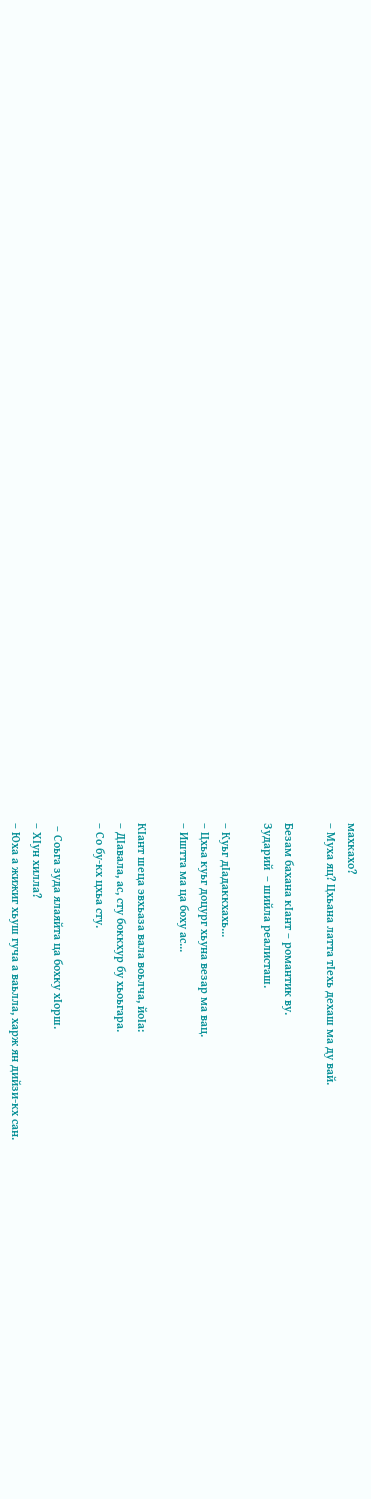махкахо?
– Муха яц? Цхьана латта тIехь дехаш ма ду вай.

Безам бахана кIант – романтик ву.
Зударий  – шийла реалисташ.

– Куьг дIадаккхахь...
– Цхьа куьг доцург хьуна везар ма вац.
– Иштта ма ца боху ас...

КIант шеца эвхьаза вала воьлча, йоIа:
– ДIавала, ас, сту боккхур бу хьоьгара.
– Со бу-кх цхьа сту.

 – Соьга зуда ялаяйта ца бохку хIорш.
– ХIун хилла?
– Юха а жижиг хьуш гуча а ваьлла, харж ян дийзи-кх сан.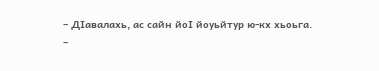– ДIавалахь, ас сайн йоI йоуьйтур ю-кх хьоьга.
–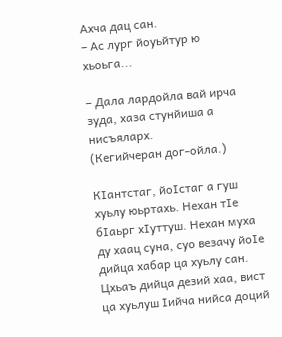Ахча дац сан.
– Ас лург йоуьйтур ю хьоьга...

– Дала лардойла вай ирча зуда, хаза стунйиша а нисъяларх.
(Кегийчеран дог-ойла.)

КIантстаг, йоIстаг а гуш хуьлу юьртахь. Нехан тIе бIаьрг хIуттуш. Нехан муха ду хаац суна, суо везачу йоIе дийца хабар ца хуьлу сан. Цхьаъ дийца дезий хаа, вист ца хуьлуш Iийча нийса доций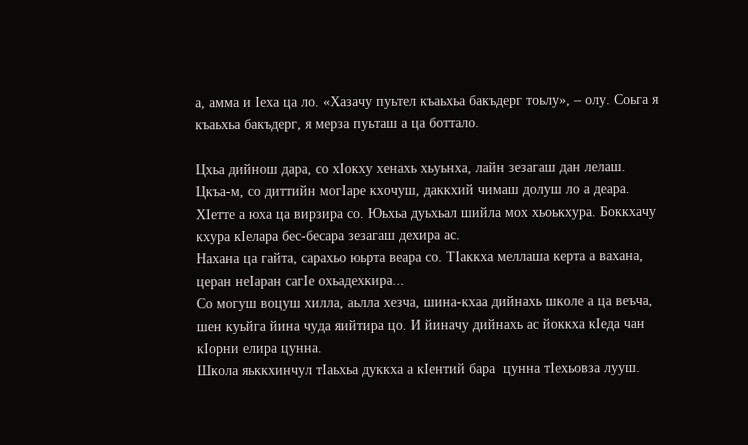а, амма и Iеха ца ло. «Хазачу пуьтел къаьхьа бакъдерг тоьлу», – олу. Соьга я къаьхьа бакъдерг, я мерза пуьташ а ца боттало.

Цхьа дийнош дара, со хIокху хенахь хьуьнха, лайн зезагаш дан лелаш. Цкъа-м, со диттийн могIаре кхочуш, даккхий чимаш долуш ло а деара. ХIетте а юха ца вирзира со. Юьхьа дуьхьал шийла мох хьоькхура. Боккхачу кхура кIелара бес-бесара зезагаш дехира ас.
Нахана ца гайта, сарахьо юьрта веара со. ТIаккха меллаша керта а вахана, церан неIаран сагIе охьадехкира...
Со могуш воцуш хилла, аьлла хезча, шина-кхаа дийнахь школе а ца веъча, шен куьйга йина чуда яийтира цо. И йиначу дийнахь ас йоккха кIеда чан кIорни елира цунна.
Школа яьккхинчул тIаьхьа дуккха а кIентий бара  цунна тIехьовза лууш.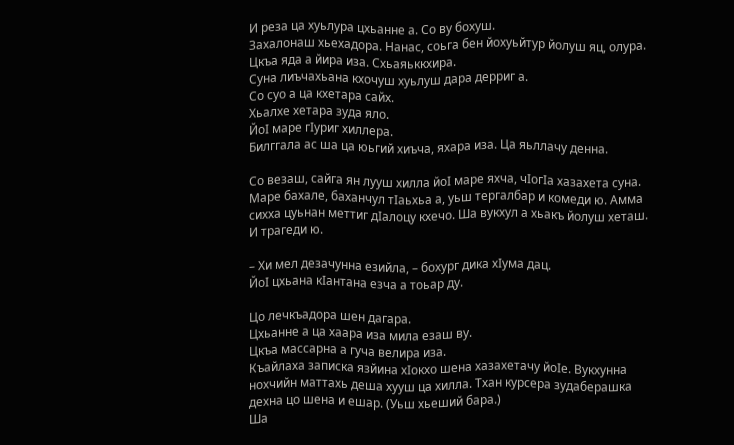И реза ца хуьлура цхьанне а. Со ву бохуш.
Захалонаш хьехадора. Нанас, соьга бен йохуьйтур йолуш яц, олура. Цкъа яда а йира иза. Схьаяьккхира.
Суна лиъчахьана кхочуш хуьлуш дара дерриг а.
Со суо а ца кхетара сайх.
Хьалхе хетара зуда яло.
ЙоI маре гIуриг хиллера.
Билггала ас ша ца юьгий хиъча, яхара иза. Ца яьллачу денна.

Со везаш, сайга ян лууш хилла йоI маре яхча, чIогIа хазахета суна. Маре бахале, баханчул тIаьхьа а, уьш тергалбар и комеди ю. Амма сихха цуьнан меттиг дIалоцу кхечо. Ша вукхул а хьакъ йолуш хеташ. И трагеди ю.

– Хи мел дезачунна езийла, – бохург дика хIума дац.
ЙоI цхьана кIантана езча а тоьар ду.

Цо лечкъадора шен дагара.
Цхьанне а ца хаара иза мила езаш ву.
Цкъа массарна а гуча велира иза.
Къайлаха записка язйина хIокхо шена хазахетачу йоIе. Вукхунна нохчийн маттахь деша хууш ца хилла. Тхан курсера зудаберашка дехна цо шена и ешар. (Уьш хьеший бара.)
Ша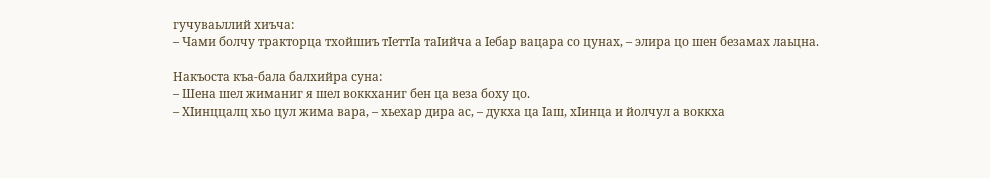гучуваьллий хиъча:
– Чами болчу тракторца тхойшиъ тIеттIа таIийча а Iебар вацара со цунах, – элира цо шен безамах лаьцна.

Накъоста къа-бала балхийра суна:
– Шена шел жиманиг я шел воккханиг бен ца веза боху цо.
– ХIинццалц хьо цул жима вара, – хьехар дира ас, – дукха ца Iаш, хIинца и йолчул а воккха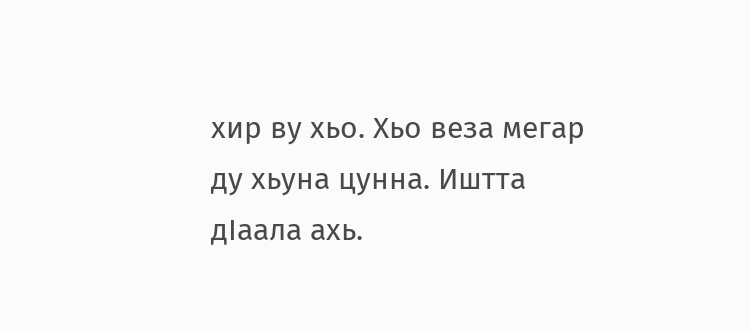хир ву хьо. Хьо веза мегар ду хьуна цунна. Иштта дIаала ахь.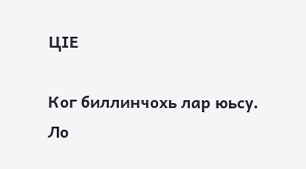ЦIЕ

Ког биллинчохь лар юьсу. Ло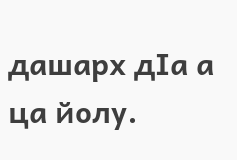дашарх дIа а ца йолу.